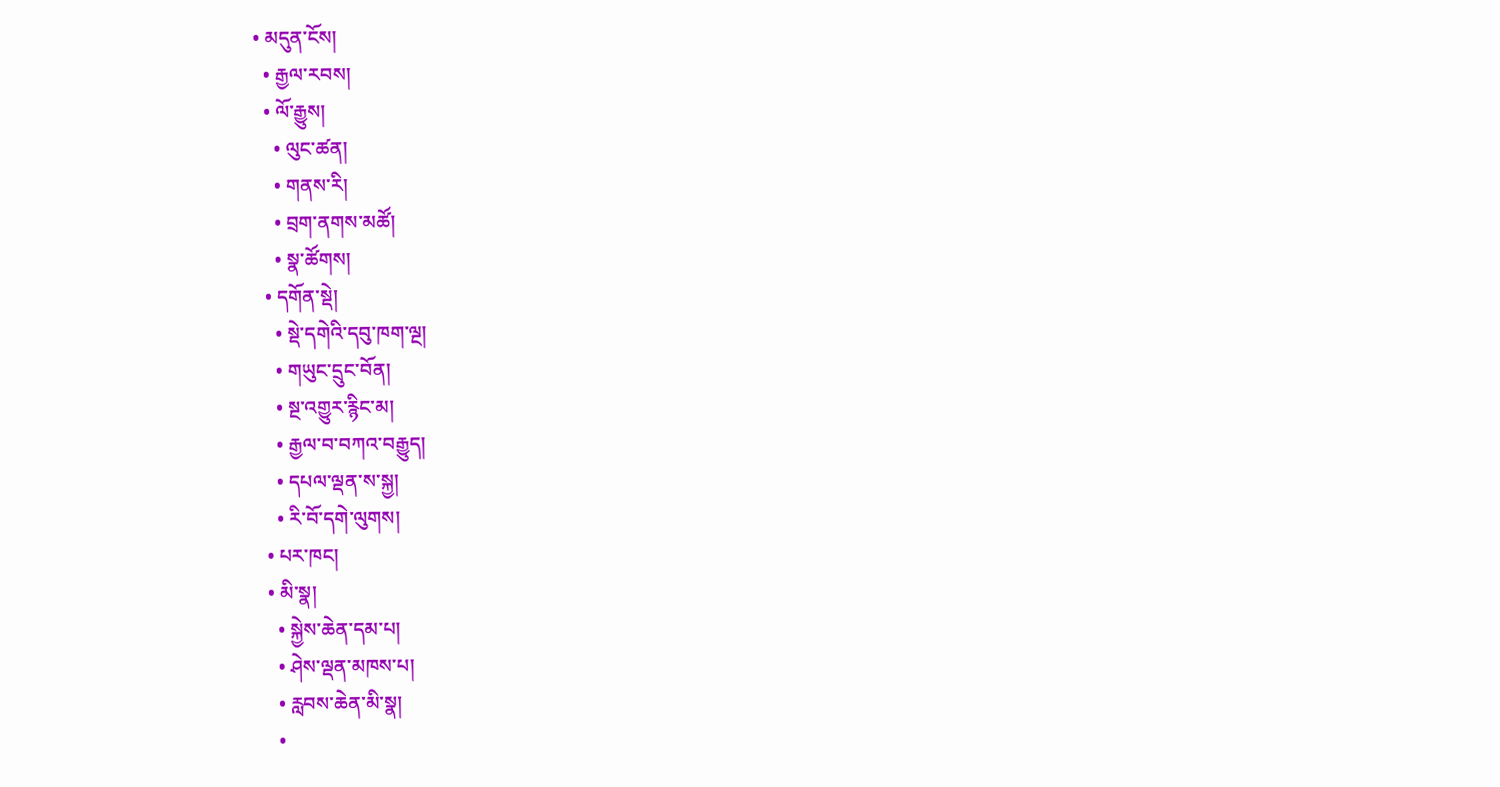• མདུན་ངོས།
  • རྒྱལ་རབས།
  • ལོ་རྒྱུས།
    • ལུང་ཚན།
    • གནས་རི།
    • བྲག་ནགས་མཚོ།
    • སྣ་ཚོགས།
  • དགོན་སྡེ།
    • སྡེ་དགེའི་དབུ་ཁག་ལྔ།
    • གཡུང་དྲུང་བོན།
    • སྔ་འགྱུར་རྙིང་མ།
    • རྒྱལ་བ་བཀའ་བརྒྱུད།
    • དཔལ་ལྡན་ས་སྐྱ།
    • རི་བོ་དགེ་ལུགས།
  • པར་ཁང།
  • མི་སྣ།
    • སྐྱེས་ཆེན་དམ་པ།
    • ཤེས་ལྡན་མཁས་པ།
    • རླབས་ཆེན་མི་སྣ།
    •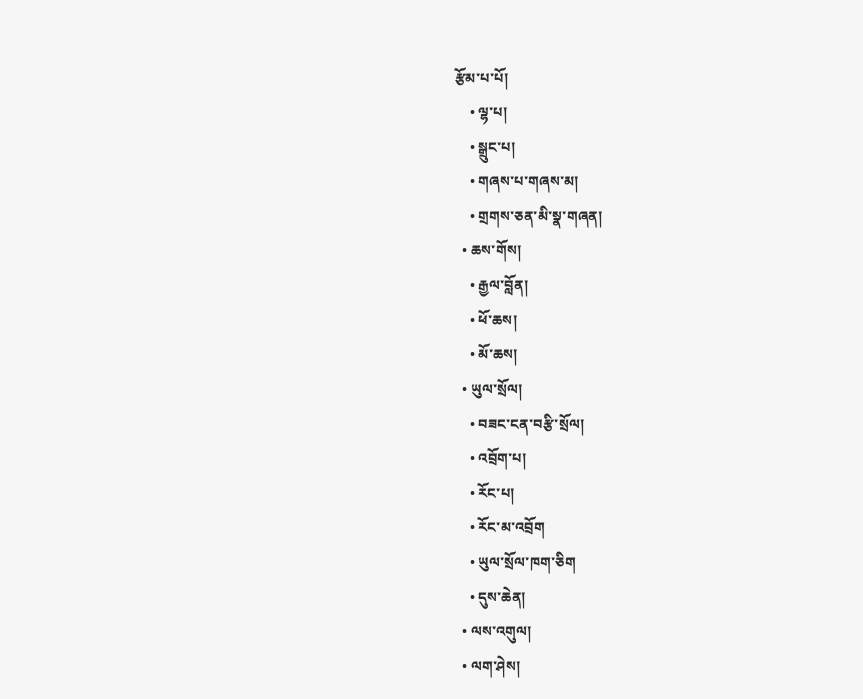རྩོམ་པ་པོ།
    • ལྷ་པ།
    • སྒྲུང་པ།
    • གཞས་པ་གཞས་མ།
    • གྲགས་ཅན་མི་སྣ་གཞན།
  • ཆས་གོས།
    • རྒྱལ་བློན།
    • ཕོ་ཆས།
    • མོ་ཆས།
  • ཡུལ་སྲོལ།
    • བཟང་ངན་བརྩི་སྲོལ།
    • འབྲོག་པ།
    • རོང་པ།
    • རོང་མ་འབྲོག
    • ཡུལ་སྲོལ་ཁག་ཅིག
    • དུས་ཆེན།
  • ལས་འགུལ།
  • ལག་ཤེས།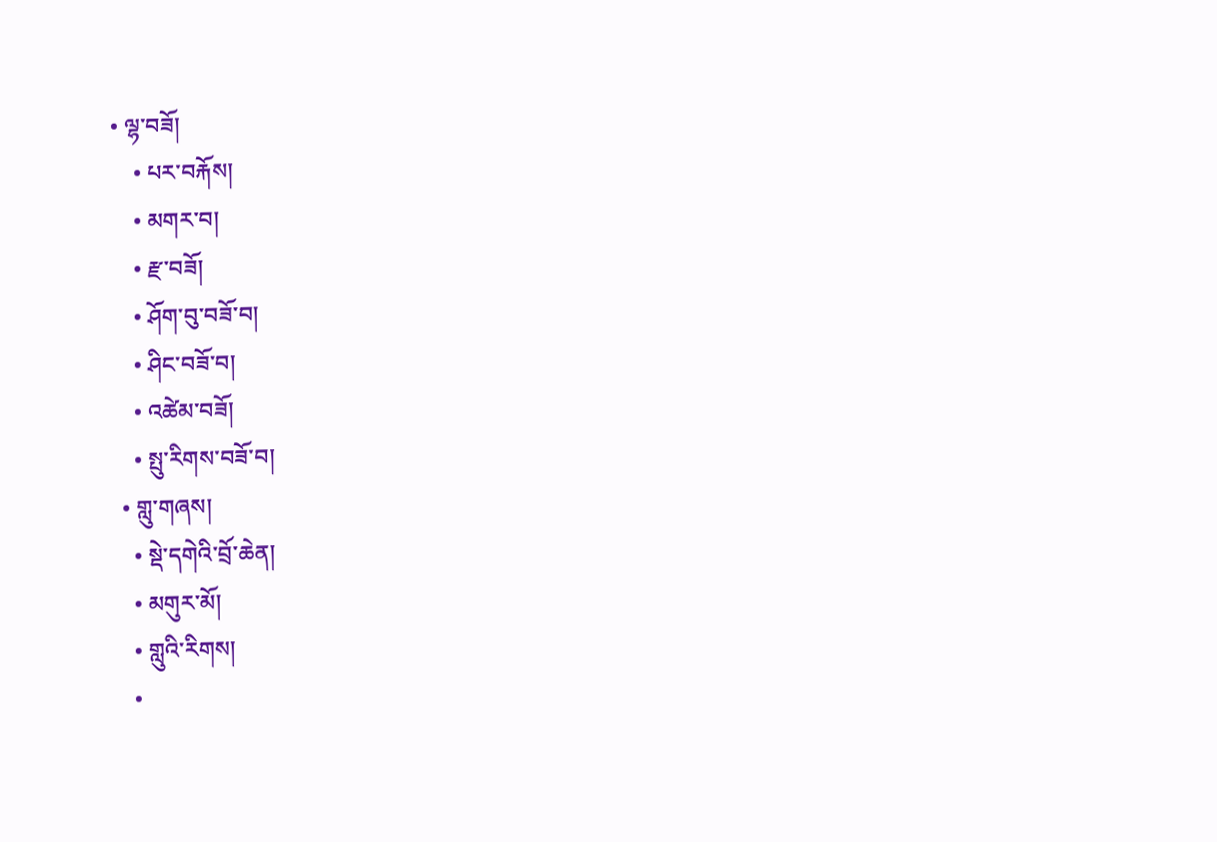• ལྷ་བཟོ།
    • པར་བརྐོས།
    • མགར་བ།
    • རྫ་བཟོ།
    • ཤོག་བུ་བཟོ་བ།
    • ཤིང་བཟོ་བ།
    • འཚེམ་བཟོ།
    • སྤུ་རིགས་བཟོ་བ།
  • གླུ་གཞས།
    • སྡེ་དགེའི་བྲོ་ཆེན།
    • མགུར་མོ།
    • གླུའི་རིགས།
    •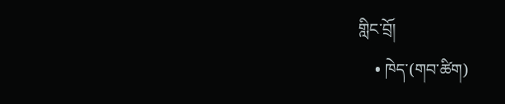གླིང་བྲོ།
    • ཁེད་(གབ་ཚིག)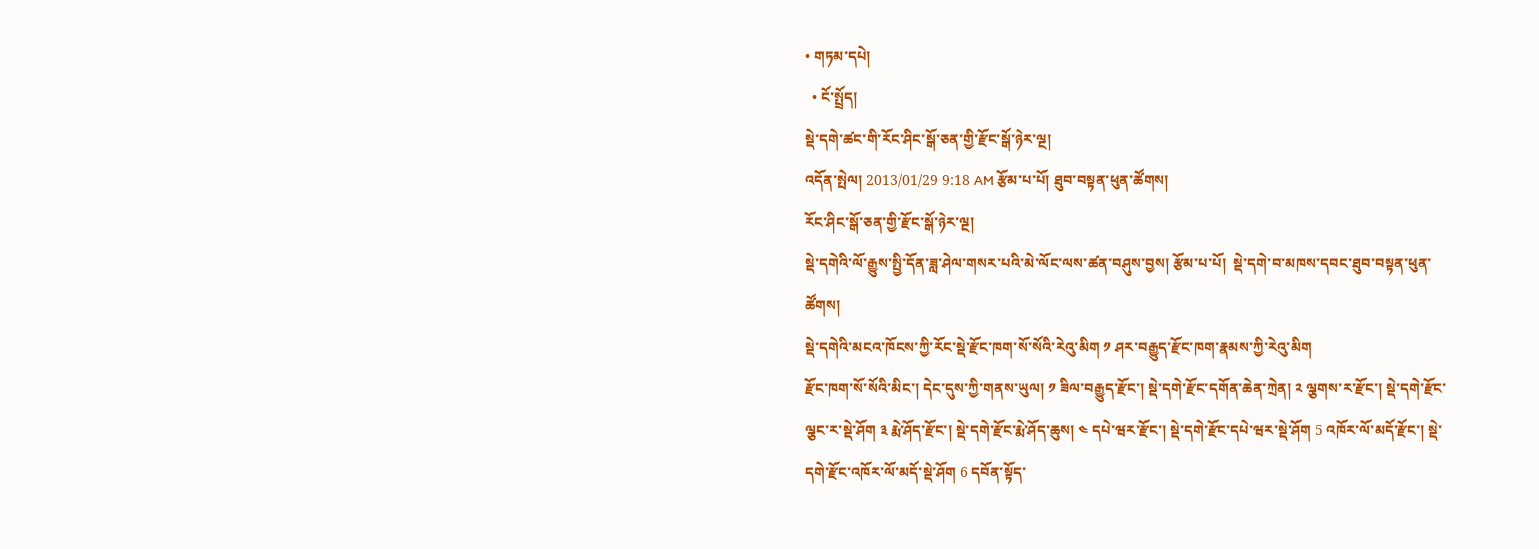• གཏམ་དཔེ།
  • ངོ་སྤྲོད།
སྡེ་དགེ་ཚང་གི་རོང་ཤིང་སྒོ་ཅན་གྱི་རྫོང་སྒོ་ཉེར་ལྔ།
འདོན་སྤེལ། 2013/01/29 9:18 AM རྩོམ་པ་པོ། ཐུབ་བསྟན་ཕུན་ཚོགས།
རོང་ཤིང་སྒོ་ཅན་གྱི་རྫོང་སྒོ་ཉེར་ལྔ།
སྡེ་དགེའི་ལོ་རྒྱུས་སྤྱི་དོན་ཟླ་ཤེལ་གསར་པའི་མེ་ལོང་ལས་ཚན་བཤུས་བྱས། རྩོམ་པ་པོ།  སྡེ་དགེ་བ་མཁས་དབང་ཐུབ་བསྟན་ཕུན་ཚོགས།
སྡེ་དགེའི་མངའ་ཁོངས་ཀྱི་རོང་སྡེ་རྫོང་ཁག་སོ་སོའི་རེའུ་མིག ༡ ཤར་བརྒྱུད་རྫོང་ཁག་རྣམས་ཀྱི་རེའུ་མིག
རྫོང་ཁག་སོ་སོའི་མིང་། དེང་དུས་ཀྱི་གནས་ཡུལ། ༡ ཟིལ་བརྒྱུད་རྫོང་། སྡེ་དགེ་རྫོང་དགོན་ཆེན་ཀྲེན། ༢ ལྕགས་ར་རྫོང་། སྡེ་དགེ་རྫོང་ལྕང་ར་སྡེ་ཤོག ༣ རྨེ་ཤོད་རྫོང་། སྡེ་དགེ་རྫོང་རྨེ་ཤོད་ཆུས། ༤ དཔེ་ཝར་རྫོང་། སྡེ་དགེ་རྫོང་དཔེ་ཝར་སྡེ་ཤོག 5 འཁོར་ལོ་མདོ་རྫོང་། སྡེ་དགེ་རྫོང་འཁོར་ལོ་མདོ་སྡེ་ཤོག 6 དབོན་སྟོད་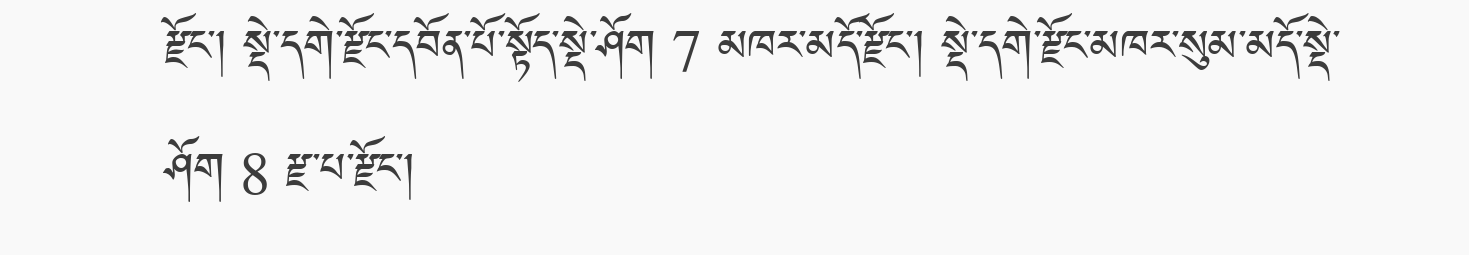རྫོང་། སྡེ་དགེ་རྫོང་དབོན་པོ་སྟོད་སྡེ་ཤོག 7 མཁར་མདོ་རྫོང་། སྡེ་དགེ་རྫོང་མཁར་སུམ་མདོ་སྡེ་ཤོག 8 རྫ་པ་རྫོང་།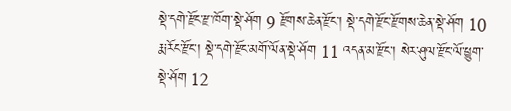སྡེ་དགེ་རྫོང་རྫ་ཁོག་སྡེ་ཤོག 9 རྫོགས་ཆེན་རྫོང་། སྡེ་དགེ་རྫོང་རྫོགས་ཆེན་སྡེ་ཤོག 10 རྨ་རོང་རྫོང་། སྡེ་དགེ་རྫོང་མགོ་ལོན་སྡེ་ཤོག 11 འདན་མ་རྫོང་། སེར་ཤུལ་རྫོང་ལོ་ཕྱུག་སྡེ་ཤོག 12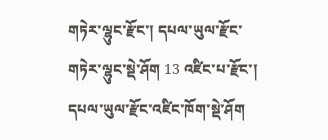གཏེར་ལྷུང་རྫོང་། དཔལ་ཡུལ་རྫོང་གཏེར་ལྷུང་སྡེ་ཤོག 13 འཛིང་པ་རྫོང་། དཔལ་ཡུལ་རྫོང་འཛིང་ཁོག་སྡེ་ཤོག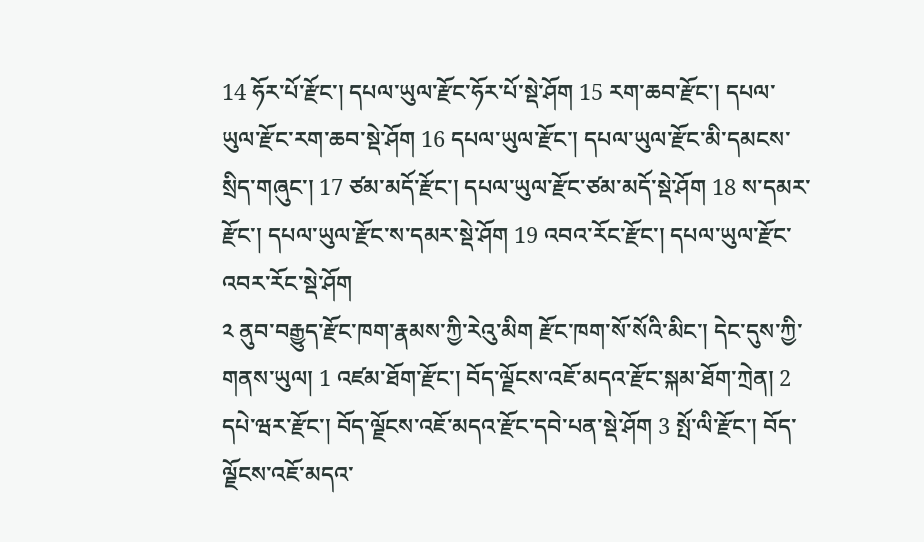14 ཧོར་པོ་རྫོང་། དཔལ་ཡུལ་རྫོང་ཧོར་པོ་སྡེ་ཤོག 15 རག་ཆབ་རྫོང་། དཔལ་ཡུལ་རྫོང་རག་ཆབ་སྡེ་ཤོག 16 དཔལ་ཡུལ་རྫོང་། དཔལ་ཡུལ་རྫོང་མི་དམངས་སྲིད་གཞུང་། 17 ཙམ་མདོ་རྫོང་། དཔལ་ཡུལ་རྫོང་ཙམ་མདོ་སྡེ་ཤོག 18 ས་དམར་རྫོང་། དཔལ་ཡུལ་རྫོང་ས་དམར་སྡེ་ཤོག 19 འབའ་རོང་རྫོང་། དཔལ་ཡུལ་རྫོང་འབར་རོང་སྡེ་ཤོག
༢ ནུབ་བརྒྱུད་རྫོང་ཁག་རྣམས་ཀྱི་རེའུ་མིག རྫོང་ཁག་སོ་སོའི་མིང་། དེང་དུས་ཀྱི་གནས་ཡུལ། 1 འཛམ་ཐོག་རྫོང་། བོད་ལྗོངས་འཇོ་མདའ་རྫོང་སྐམ་ཐོག་ཀྲེན། 2 དཔེ་ཝར་རྫོང་། བོད་ལྗོངས་འཇོ་མདའ་རྫོང་དབེ་པན་སྡེ་ཤོག 3 སྤོ་ལི་རྫོང་། བོད་ལྗོངས་འཇོ་མདའ་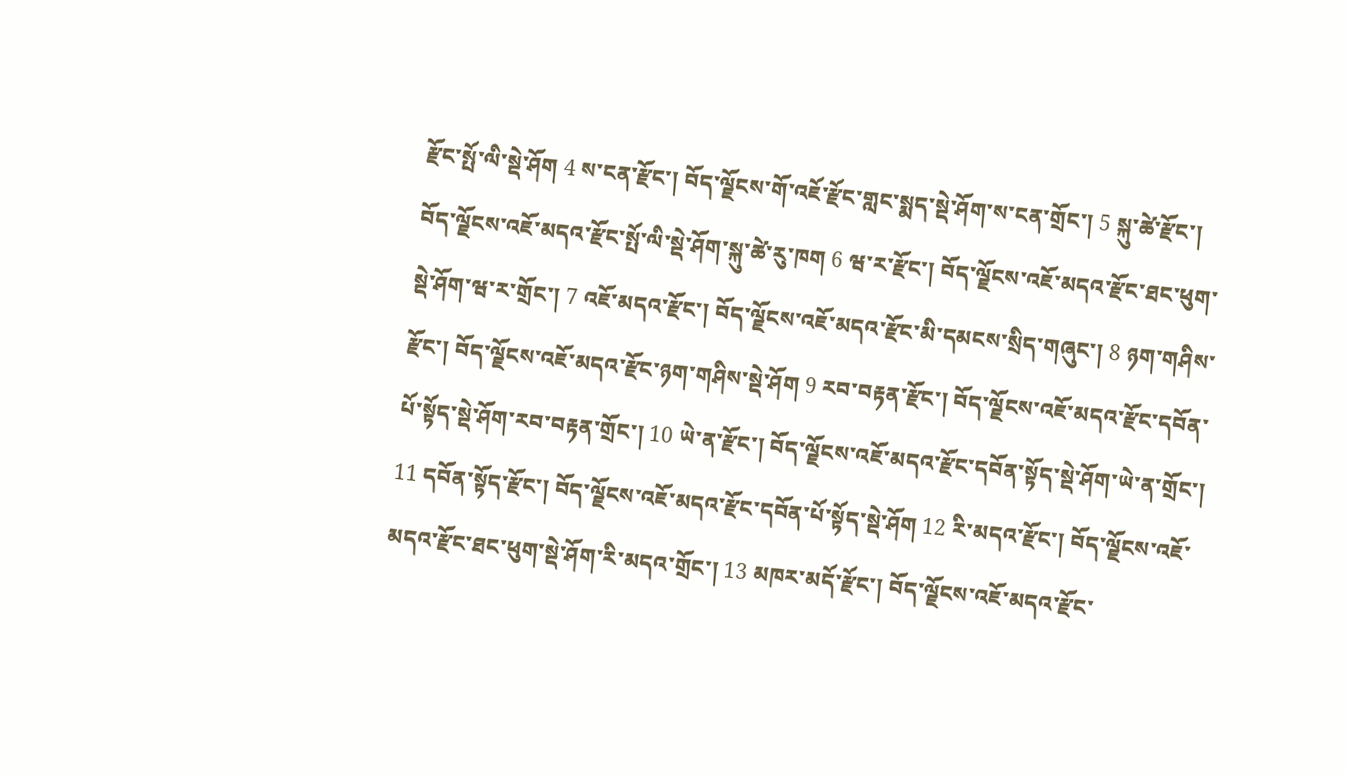རྫོང་སྤོ་ལི་སྡེ་ཤོག 4 ས་ངན་རྫོང་། བོད་ལྗོངས་གོ་འཇོ་རྫོང་གླང་སྨད་སྡེ་ཤོག་ས་ངན་གྲོང་། 5 སྐུ་ཚེ་རྫོང་། བོད་ལྗོངས་འཇོ་མདའ་རྫོང་སྤོ་ལི་སྡེ་ཤོག་སྐུ་ཚེ་རུ་ཁག 6 ཝ་ར་རྫོང་། བོད་ལྗོངས་འཇོ་མདའ་རྫོང་ཐང་ཕུག་སྡེ་ཤོག་ཝ་ར་གྲོང་། 7 འཇོ་མདའ་རྫོང་། བོད་ལྗོངས་འཇོ་མདའ་རྫོང་མི་དམངས་སྲིད་གཞུང་། 8 ཉག་གཤིས་རྫོང་། བོད་ལྗོངས་འཇོ་མདའ་རྫོང་ཉག་གཤིས་སྡེ་ཤོག 9 རབ་བརྟན་རྫོང་། བོད་ལྗོངས་འཇོ་མདའ་རྫོང་དབོན་པོ་སྟོད་སྡེ་ཤོག་རབ་བརྟན་གྲོང་། 10 ཡེ་ན་རྫོང་། བོད་ལྗོངས་འཇོ་མདའ་རྫོང་དབོན་སྟོད་སྡེ་ཤོག་ཡེ་ན་གྲོང་། 11 དབོན་སྟོད་རྫོང་། བོད་ལྗོངས་འཇོ་མདའ་རྫོང་དབོན་པོ་སྟོད་སྡེ་ཤོག 12 རི་མདའ་རྫོང་། བོད་ལྗོངས་འཇོ་མདའ་རྫོང་ཐང་ཕུག་སྡེ་ཤོག་རི་མདའ་གྲོང་། 13 མཁར་མདོ་རྫོང་། བོད་ལྗོངས་འཇོ་མདའ་རྫོང་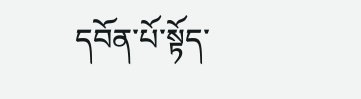དབོན་པོ་སྟོད་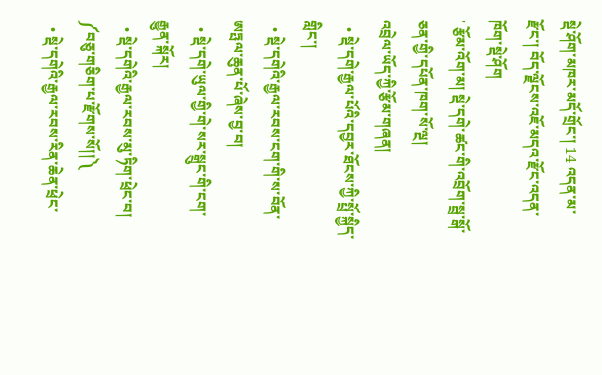སྡེ་ཤོག་མཁར་མདོ་གྲོང་། 14 འདན་མ་རྫོང་། བོད་ལྗོངས་འཇོ་མདའ་རྫོང་འདན་ཁོག་སྡེ་ཤོག
' རྩོམ་འོག་མ། སྡེ་དགེ་ཚང་གི་འབྲོག་སྦྲ་སྒོ་ཅན་གྱི་དཔོན་ཁག་སོ་ལྔ།
འབྲེལ་ཡོད་ཀྱི་རྩོམ་གཞན།
  • སྡེ་དགེ་རྒྱལ་པོའི་དབྱར་ཐོངས་ཀྱི་སྤྲོ་སྐྱིད་གླིང་།
  • སྡེ་དགེའི་རྒྱལ་རབས་ངག་གི་ས་བོན་ཨཏྤལ་ཆུན་པོ་ཞེས་བྱ་བ།
  • སྡེ་དགེ་ཡུལ་གྱི་གེ་སར་སྒྲུང་གི་ངག་རྒྱུན་སྐོར།
  • སྡེ་དགེའི་རྒྱལ་རབས་མུ་ཏིག་ཕྲེང་བ། ༼བཅུ་གཅིག་པ་རྫོགས་སོ།།༽
  • སྡེ་དགེའི་རྒྱལ་རབས་རིན་ཆེན་ཕྲེང་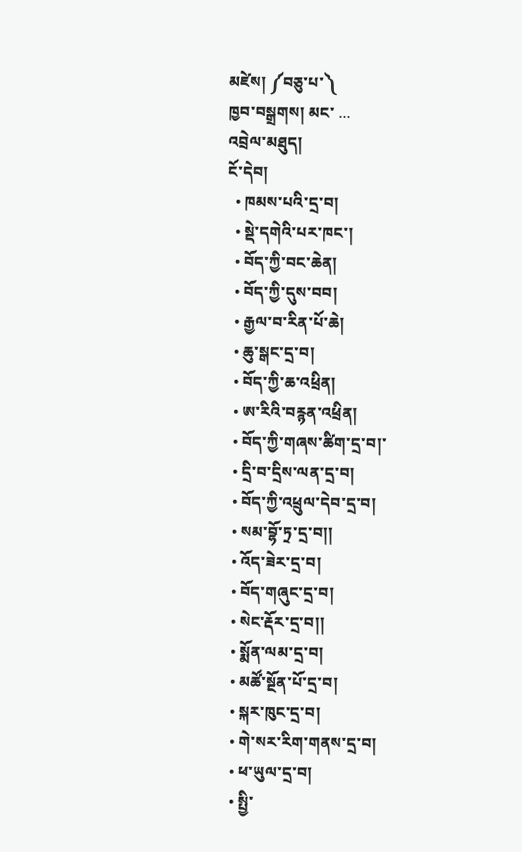མཛེས། ༼བཅུ་པ་༽
ཁྱབ་བསྒྲགས། མང་ ...
འབྲེལ་མཐུད།
ངོ་དེབ།
  • ཁམས་པའི་དྲ་བ།
  • སྡེ་དགེའི་པར་ཁང་།
  • བོད་ཀྱི་བང་ཆེན།
  • བོད་ཀྱི་དུས་བབ།
  • རྒྱལ་བ་རིན་པོ་ཆེ།
  • ཆུ་སྒང་དྲ་བ།
  • བོད་ཀྱི་ཆ་འཕྲིན།
  • ཨ་རིའི་བརྙན་འཕྲིན།
  • བོད་ཀྱི་གཞས་ཚིག་དྲ་བ།་
  • དྲི་བ་དྲིས་ལན་དྲ་བ།
  • བོད་ཀྱི་འཕྲུལ་དེབ་དྲ་བ།
  • སམ་བྷོ་ཏྲ་དྲ་བ།།
  • འོད་ཟེར་དྲ་བ།
  • བོད་གཞུང་དྲ་བ།
  • སེང་རྡོར་དྲ་བ།།
  • སྨོན་ལམ་དྲ་བ།
  • མཚོ་སྔོན་པོ་དྲ་བ།
  • སྐར་ཁུང་དྲ་བ།
  • གེ་སར་རིག་གནས་དྲ་བ།
  • ཕ་ཡུལ་དྲ་བ།
  • སྤྱི་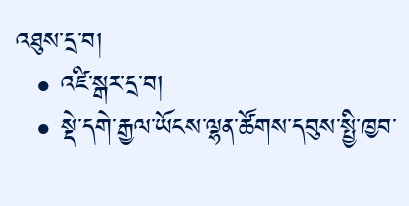འཐུས་དྲ་བ།
  • འཛི་སྒར་དྲ་བ།
  • སྡེ་དགེ་རྒྱལ་ཡོངས་ལྷན་ཚོགས་དབུས་སྤྱི་ཁྱབ་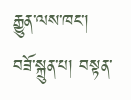རྒྱུན་ལས་ཁང་།
བཟོ་སྐྲུན་པ། བསྟན་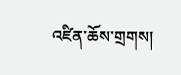འཛིན་ཆོས་གྲགས།